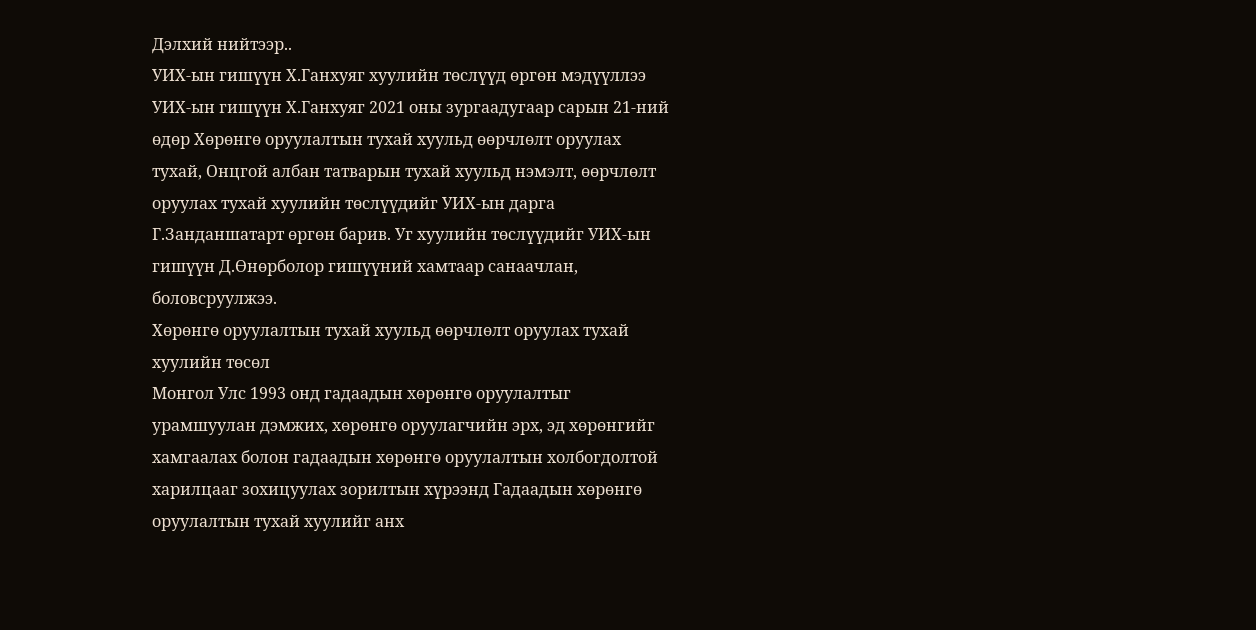Дэлхий нийтээр..
УИХ-ын гишүүн Х.Ганхуяг хуулийн төслүүд өргөн мэдүүллээ
УИХ-ын гишүүн Х.Ганхуяг 2021 оны зургаадугаар сарын 21-ний өдөр Хөрөнгө оруулалтын тухай хуульд өөрчлөлт оруулах тухай, Онцгой албан татварын тухай хуульд нэмэлт, өөрчлөлт оруулах тухай хуулийн төслүүдийг УИХ-ын дарга Г.Занданшатарт өргөн барив. Уг хуулийн төслүүдийг УИХ-ын гишүүн Д.Өнөрболор гишүүний хамтаар санаачлан, боловсруулжээ.
Хөрөнгө оруулалтын тухай хуульд өөрчлөлт оруулах тухай хуулийн төсөл
Монгол Улс 1993 онд гадаадын хөрөнгө оруулалтыг урамшуулан дэмжих, хөрөнгө оруулагчийн эрх, эд хөрөнгийг хамгаалах болон гадаадын хөрөнгө оруулалтын холбогдолтой харилцааг зохицуулах зорилтын хүрээнд Гадаадын хөрөнгө оруулалтын тухай хуулийг анх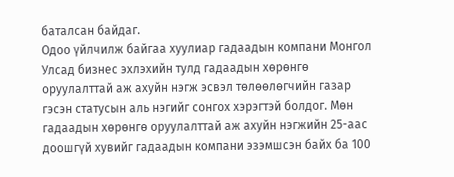баталсан байдаг.
Одоо үйлчилж байгаа хуулиар гадаадын компани Монгол Улсад бизнес эхлэхийн тулд гадаадын хөрөнгө оруулалттай аж ахуйн нэгж эсвэл төлөөлөгчийн газар гэсэн статусын аль нэгийг сонгох хэрэгтэй болдог. Мөн гадаадын хөрөнгө оруулалттай аж ахуйн нэгжийн 25-аас доошгүй хувийг гадаадын компани эзэмшсэн байх ба 100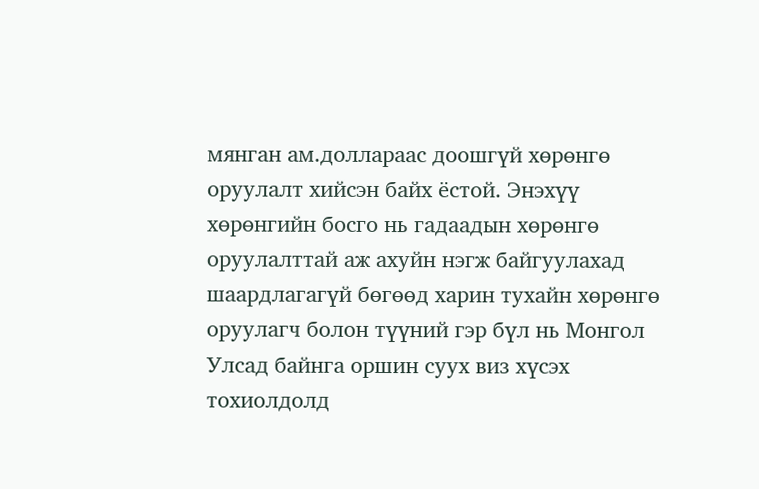мянган ам.доллараас доошгүй хөрөнгө оруулалт хийсэн байх ёстой. Энэхүү хөрөнгийн босго нь гадаадын хөрөнгө оруулалттай аж ахуйн нэгж байгуулахад шаардлагагүй бөгөөд харин тухайн хөрөнгө оруулагч болон түүний гэр бүл нь Монгол Улсад байнга оршин суух виз хүсэх тохиолдолд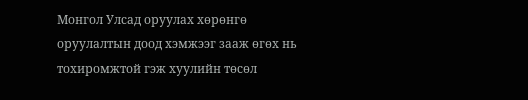Монгол Улсад оруулах хөрөнгө оруулалтын доод хэмжээг зааж өгөх нь тохиромжтой гэж хуулийн төсөл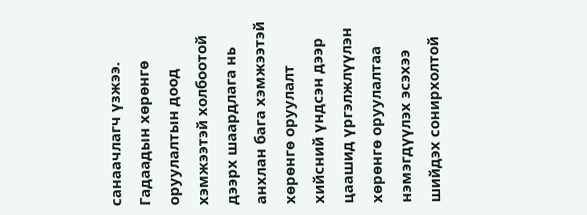санаачлагч үзжээ.
Гадаадын хөрөнгө оруулалтын доод хэмжээтэй холбоотой дээрх шаардлага нь анхлан бага хэмжээтэй хөрөнгө оруулалт хийсний үндсэн дээр цаашид үргэлжлүүлэн хөрөнгө оруулалтаа нэмэгдүүлэх эсэхээ шийдэх сонирхолтой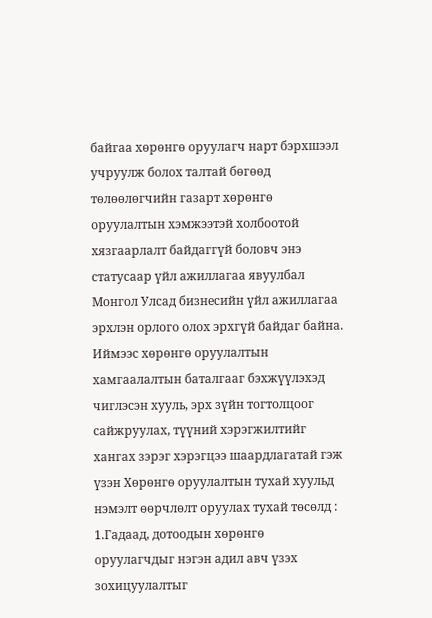байгаа хөрөнгө оруулагч нарт бэрхшээл учруулж болох талтай бөгөөд төлөөлөгчийн газарт хөрөнгө оруулалтын хэмжээтэй холбоотой хязгаарлалт байдаггүй боловч энэ статусаар үйл ажиллагаа явуулбал Монгол Улсад бизнесийн үйл ажиллагаа эрхлэн орлого олох эрхгүй байдаг байна. Иймээс хөрөнгө оруулалтын хамгаалалтын баталгааг бэхжүүлэхэд чиглэсэн хууль, эрх зүйн тогтолцоог сайжруулах, түүний хэрэгжилтийг хангах зэрэг хэрэгцээ шаардлагатай гэж үзэн Хөрөнгө оруулалтын тухай хуульд нэмэлт өөрчлөлт оруулах тухай төсөлд :
1.Гадаад, дотоодын хөрөнгө оруулагчдыг нэгэн адил авч үзэх зохицуулалтыг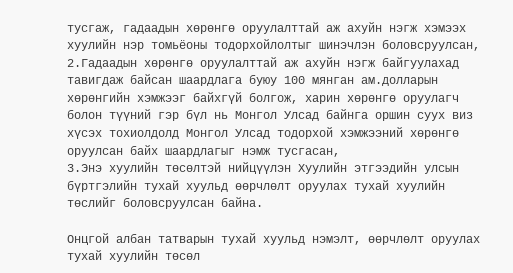тусгаж, гадаадын хөрөнгө оруулалттай аж ахуйн нэгж хэмээх хуулийн нэр томьёоны тодорхойлолтыг шинэчлэн боловсруулсан,
2.Гадаадын хөрөнгө оруулалттай аж ахуйн нэгж байгуулахад тавигдаж байсан шаардлага буюу 100 мянган ам.долларын хөрөнгийн хэмжээг байхгүй болгож, харин хөрөнгө оруулагч болон түүний гэр бүл нь Монгол Улсад байнга оршин суух виз хүсэх тохиолдолд Монгол Улсад тодорхой хэмжээний хөрөнгө оруулсан байх шаардлагыг нэмж тусгасан,
3.Энэ хуулийн төсөлтэй нийцүүлэн Хуулийн этгээдийн улсын бүртгэлийн тухай хуульд өөрчлөлт оруулах тухай хуулийн төслийг боловсруулсан байна.

Онцгой албан татварын тухай хуульд нэмэлт, өөрчлөлт оруулах тухай хуулийн төсөл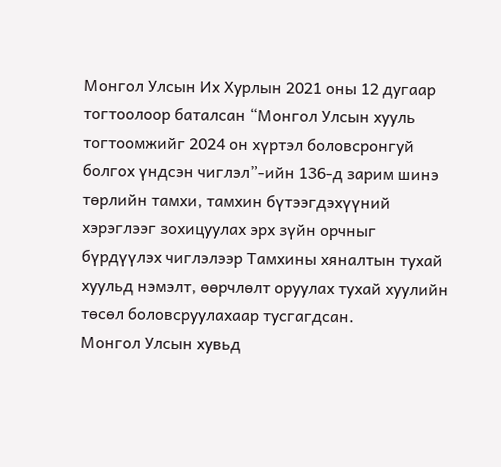Монгол Улсын Их Хурлын 2021 оны 12 дугаар тогтоолоор баталсан “Монгол Улсын хууль тогтоомжийг 2024 он хүртэл боловсронгуй болгох үндсэн чиглэл”-ийн 136-д зарим шинэ төрлийн тамхи, тамхин бүтээгдэхүүний хэрэглээг зохицуулах эрх зүйн орчныг бүрдүүлэх чиглэлээр Тамхины хяналтын тухай хуульд нэмэлт, өөрчлөлт оруулах тухай хуулийн төсөл боловсруулахаар тусгагдсан.
Монгол Улсын хувьд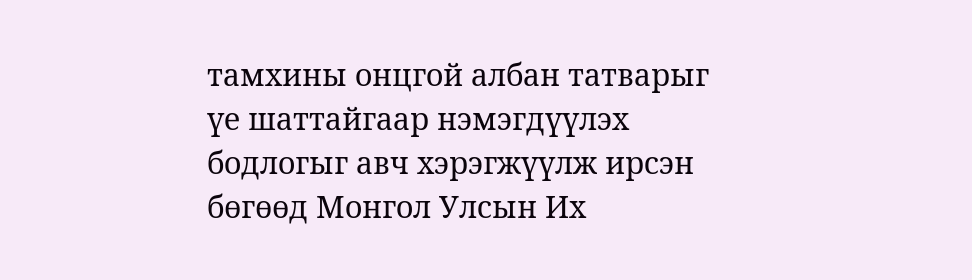тамхины онцгой албан татварыг үе шаттайгаар нэмэгдүүлэх бодлогыг авч хэрэгжүүлж ирсэн бөгөөд Монгол Улсын Их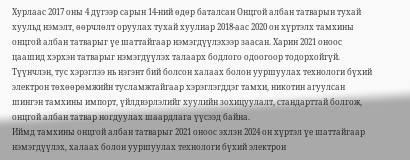Хурлаас 2017 оны 4 дүгээр сарын 14-ний өдөр баталсан Онцгой албан татварын тухай хуульд нэмэлт, өөрчлөлт оруулах тухай хуулиар 2018-аас 2020 он хүртэлх тамхины онцгой албан татварыг үе шаттайгаар нэмэгдүүлэхээр заасан. Харин 2021 оноос цаашид хэрхэн татварыг нэмэгдүүлэх талаарх бодлого одоогоор тодорхойгүй. Түүнчлэн, тус хэрэглээ нь нэгэнт бий болсон халаах болон ууршуулах технологи бүхий электрон төхөөрөмжийн тусламжтайгаар хэрэглэгддэг тамхи, никотин агуулсан шингэн тамхины импорт, үйлдвэрлэлийг хуулийн зохицуулалт, стандарттай болгож, онцгой албан татвар ногдуулах шаардлага үүсээд байна.
Иймд тамхины онцгой албан татварыг 2021 оноос эхлэн 2024 он хүртэл үе шаттайгаар нэмэгдүүлэх, халаах болон ууршуулах технологи бүхий электрон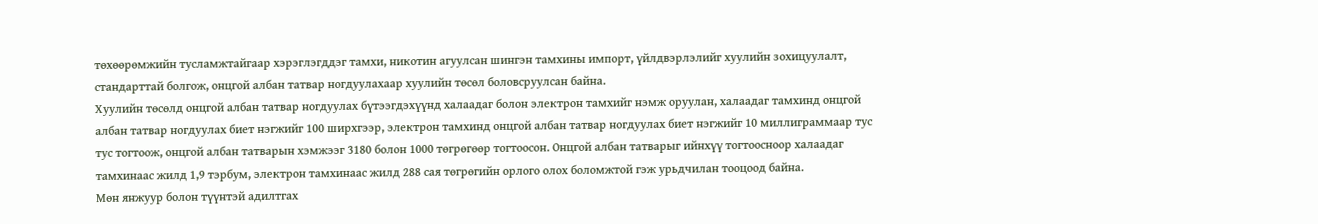төхөөрөмжийн тусламжтайгаар хэрэглэгддэг тамхи, никотин агуулсан шингэн тамхины импорт, үйлдвэрлэлийг хуулийн зохицуулалт, стандарттай болгож, онцгой албан татвар ногдуулахаар хуулийн төсөл боловсруулсан байна.
Хуулийн төсөлд онцгой албан татвар ногдуулах бүтээгдэхүүнд халаадаг болон электрон тамхийг нэмж оруулан, халаадаг тамхинд онцгой албан татвар ногдуулах биет нэгжийг 100 ширхгээр, электрон тамхинд онцгой албан татвар ногдуулах биет нэгжийг 10 миллиграммаар тус тус тогтоож, онцгой албан татварын хэмжээг 3180 болон 1000 төгрөгөөр тогтоосон. Онцгой албан татварыг ийнхүү тогтоосноор халаадаг тамхинаас жилд 1,9 тэрбум, электрон тамхинаас жилд 288 сая төгрөгийн орлого олох боломжтой гэж урьдчилан тооцоод байна.
Мөн янжуур болон түүнтэй адилтгах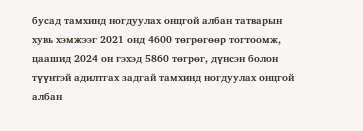бусад тамхинд ногдуулах онцгой албан татварын хувь хэмжээг 2021 онд 4600 төгрөгөөр тогтоомж, цаашид 2024 он гэхэд 5860 төгрөг, дүнсэн болон түүнтэй адилтгах задгай тамхинд ногдуулах онцгой албан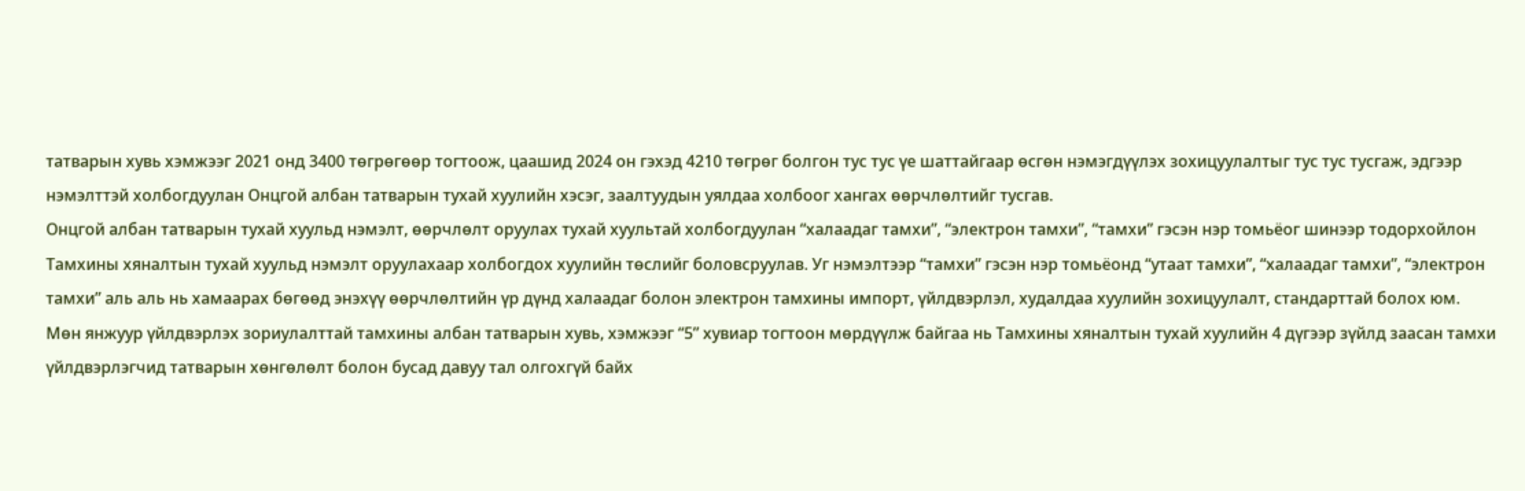татварын хувь хэмжээг 2021 онд 3400 төгрөгөөр тогтоож, цаашид 2024 он гэхэд 4210 төгрөг болгон тус тус үе шаттайгаар өсгөн нэмэгдүүлэх зохицуулалтыг тус тус тусгаж, эдгээр нэмэлттэй холбогдуулан Онцгой албан татварын тухай хуулийн хэсэг, заалтуудын уялдаа холбоог хангах өөрчлөлтийг тусгав.
Онцгой албан татварын тухай хуульд нэмэлт, өөрчлөлт оруулах тухай хуультай холбогдуулан “халаадаг тамхи”, “электрон тамхи”, “тамхи” гэсэн нэр томьёог шинээр тодорхойлон Тамхины хяналтын тухай хуульд нэмэлт оруулахаар холбогдох хуулийн төслийг боловсруулав. Уг нэмэлтээр “тамхи” гэсэн нэр томьёонд “утаат тамхи”, “халаадаг тамхи”, “электрон тамхи” аль аль нь хамаарах бөгөөд энэхүү өөрчлөлтийн үр дүнд халаадаг болон электрон тамхины импорт, үйлдвэрлэл, худалдаа хуулийн зохицуулалт, стандарттай болох юм.
Мөн янжуур үйлдвэрлэх зориулалттай тамхины албан татварын хувь, хэмжээг “5” хувиар тогтоон мөрдүүлж байгаа нь Тамхины хяналтын тухай хуулийн 4 дүгээр зүйлд заасан тамхи үйлдвэрлэгчид татварын хөнгөлөлт болон бусад давуу тал олгохгүй байх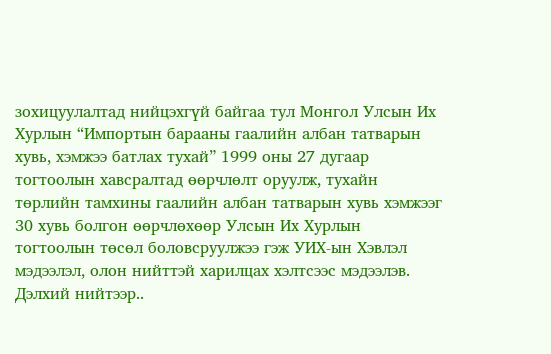зохицуулалтад нийцэхгүй байгаа тул Монгол Улсын Их Хурлын “Импортын барааны гаалийн албан татварын хувь, хэмжээ батлах тухай” 1999 оны 27 дугаар тогтоолын хавсралтад өөрчлөлт оруулж, тухайн төрлийн тамхины гаалийн албан татварын хувь хэмжээг 30 хувь болгон өөрчлөхөөр Улсын Их Хурлын тогтоолын төсөл боловсруулжээ гэж УИХ-ын Хэвлэл мэдээлэл, олон нийттэй харилцах хэлтсээс мэдээлэв.
Дэлхий нийтээр..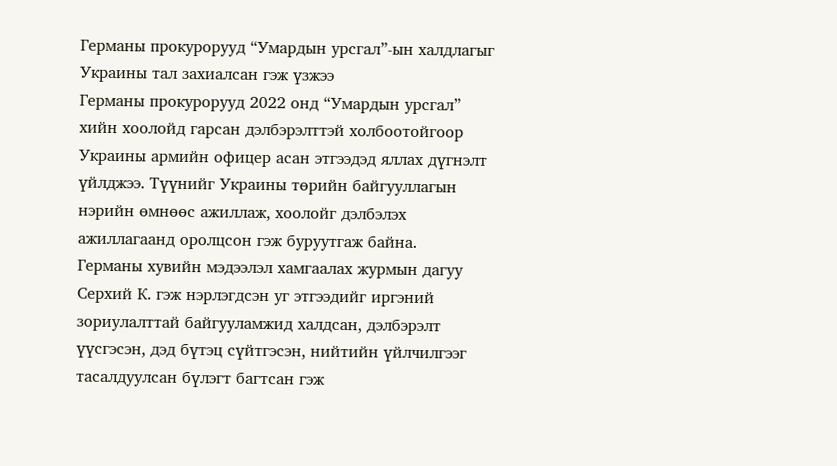Германы прокурорууд “Умардын урсгал”-ын халдлагыг Украины тал захиалсан гэж үзжээ
Германы прокурорууд 2022 онд “Умардын урсгал” хийн хоолойд гарсан дэлбэрэлттэй холбоотойгоор Украины армийн офицер асан этгээдэд яллах дүгнэлт үйлджээ. Түүнийг Украины төрийн байгууллагын нэрийн өмнөөс ажиллаж, хоолойг дэлбэлэх ажиллагаанд оролцсон гэж буруутгаж байна.
Германы хувийн мэдээлэл хамгаалах журмын дагуу Серхий К. гэж нэрлэгдсэн уг этгээдийг иргэний зориулалттай байгууламжид халдсан, дэлбэрэлт үүсгэсэн, дэд бүтэц сүйтгэсэн, нийтийн үйлчилгээг тасалдуулсан бүлэгт багтсан гэж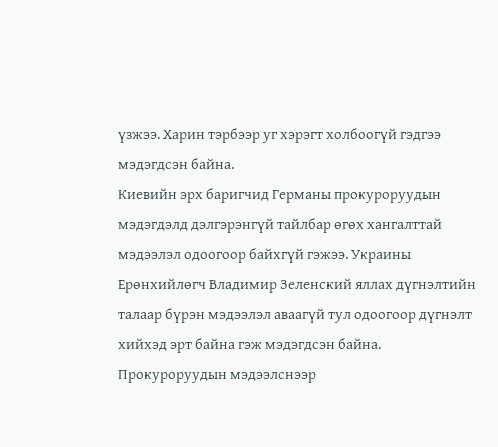үзжээ. Харин тэрбээр уг хэрэгт холбоогүй гэдгээ мэдэгдсэн байна.
Киевийн эрх баригчид Германы прокуроруудын мэдэгдэлд дэлгэрэнгүй тайлбар өгөх хангалттай мэдээлэл одоогоор байхгүй гэжээ. Украины Ерөнхийлөгч Владимир Зеленский яллах дүгнэлтийн талаар бүрэн мэдээлэл аваагүй тул одоогоор дүгнэлт хийхэд эрт байна гэж мэдэгдсэн байна.
Прокуроруудын мэдээлснээр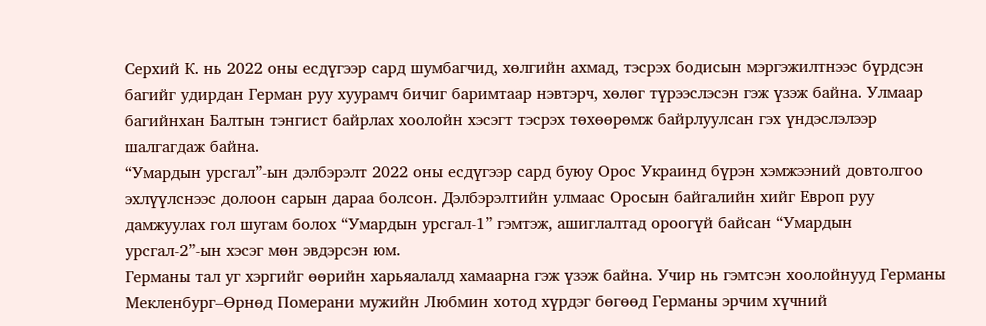Серхий К. нь 2022 оны есдүгээр сард шумбагчид, хөлгийн ахмад, тэсрэх бодисын мэргэжилтнээс бүрдсэн багийг удирдан Герман руу хуурамч бичиг баримтаар нэвтэрч, хөлөг түрээслэсэн гэж үзэж байна. Улмаар багийнхан Балтын тэнгист байрлах хоолойн хэсэгт тэсрэх төхөөрөмж байрлуулсан гэх үндэслэлээр шалгагдаж байна.
“Умардын урсгал”-ын дэлбэрэлт 2022 оны есдүгээр сард буюу Орос Украинд бүрэн хэмжээний довтолгоо эхлүүлснээс долоон сарын дараа болсон. Дэлбэрэлтийн улмаас Оросын байгалийн хийг Европ руу дамжуулах гол шугам болох “Умардын урсгал-1” гэмтэж, ашиглалтад ороогүй байсан “Умардын урсгал-2”-ын хэсэг мөн эвдэрсэн юм.
Германы тал уг хэргийг өөрийн харьяалалд хамаарна гэж үзэж байна. Учир нь гэмтсэн хоолойнууд Германы Мекленбург–Өрнөд Померани мужийн Любмин хотод хүрдэг бөгөөд Германы эрчим хүчний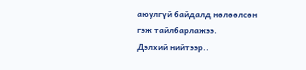аюулгүй байдалд нөлөөлсөн гэж тайлбарлажээ.
Дэлхий нийтээр..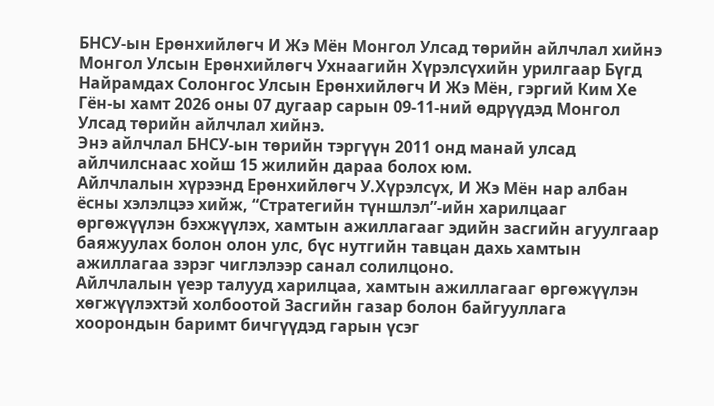БНСУ-ын Ерөнхийлөгч И Жэ Мён Монгол Улсад төрийн айлчлал хийнэ
Монгол Улсын Ерөнхийлөгч Ухнаагийн Хүрэлсүхийн урилгаар Бүгд Найрамдах Солонгос Улсын Ерөнхийлөгч И Жэ Мён, гэргий Ким Хе Гён-ы хамт 2026 оны 07 дугаар сарын 09-11-ний өдрүүдэд Монгол Улсад төрийн айлчлал хийнэ.
Энэ айлчлал БНСУ-ын төрийн тэргүүн 2011 онд манай улсад айлчилснаас хойш 15 жилийн дараа болох юм.
Айлчлалын хүрээнд Ерөнхийлөгч У.Хүрэлсүх, И Жэ Мён нар албан ёсны хэлэлцээ хийж, “Стратегийн түншлэл”-ийн харилцааг өргөжүүлэн бэхжүүлэх, хамтын ажиллагааг эдийн засгийн агуулгаар баяжуулах болон олон улс, бүс нутгийн тавцан дахь хамтын ажиллагаа зэрэг чиглэлээр санал солилцоно.
Айлчлалын үеэр талууд харилцаа, хамтын ажиллагааг өргөжүүлэн хөгжүүлэхтэй холбоотой Засгийн газар болон байгууллага хоорондын баримт бичгүүдэд гарын үсэг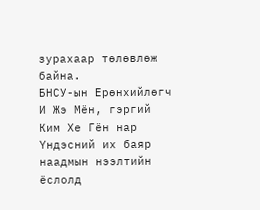зурахаар төлөвлөж байна.
БНСУ-ын Ерөнхийлөгч И Жэ Мён, гэргий Ким Хе Гён нар Үндэсний их баяр наадмын нээлтийн ёслолд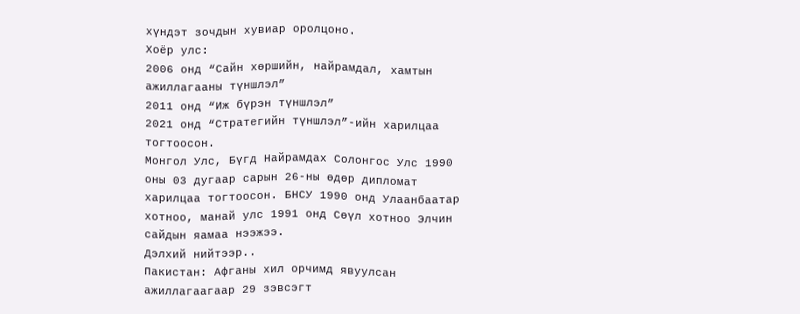хүндэт зочдын хувиар оролцоно.
Хоёр улс:
2006 онд “Сайн хөршийн, найрамдал, хамтын ажиллагааны түншлэл”
2011 онд “Иж бүрэн түншлэл”
2021 онд “Стратегийн түншлэл”-ийн харилцаа тогтоосон.
Монгол Улс, Бүгд Найрамдах Солонгос Улс 1990 оны 03 дугаар сарын 26-ны өдөр дипломат харилцаа тогтоосон. БНСУ 1990 онд Улаанбаатар хотноо, манай улс 1991 онд Сөүл хотноо Элчин сайдын яамаа нээжээ.
Дэлхий нийтээр..
Пакистан: Афганы хил орчимд явуулсан ажиллагаагаар 29 зэвсэгт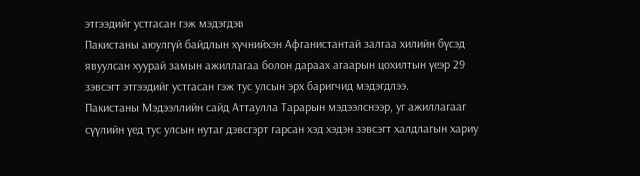этгээдийг устгасан гэж мэдэгдэв
Пакистаны аюулгүй байдлын хүчнийхэн Афганистантай залгаа хилийн бүсэд явуулсан хуурай замын ажиллагаа болон дараах агаарын цохилтын үеэр 29 зэвсэгт этгээдийг устгасан гэж тус улсын эрх баригчид мэдэгдлээ.
Пакистаны Мэдээллийн сайд Аттаулла Тарарын мэдээлснээр, уг ажиллагааг сүүлийн үед тус улсын нутаг дэвсгэрт гарсан хэд хэдэн зэвсэгт халдлагын хариу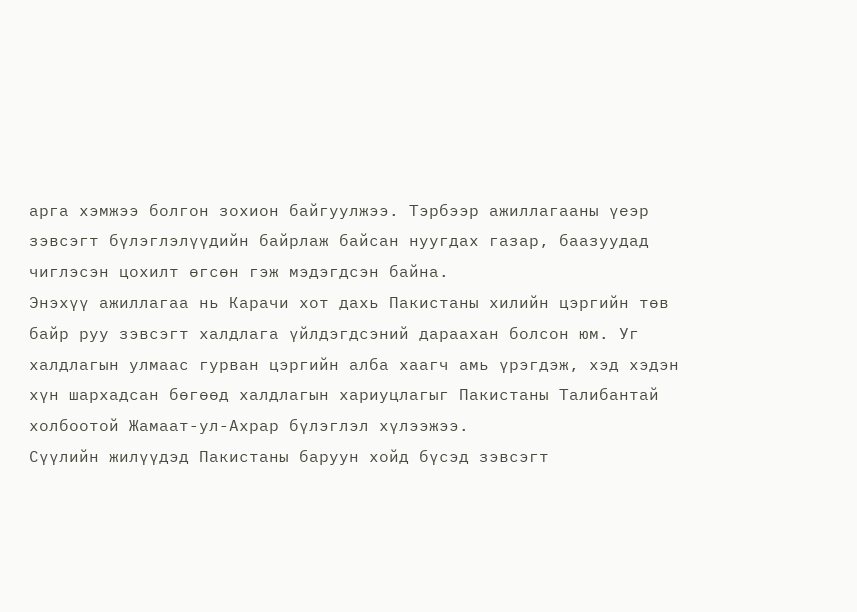арга хэмжээ болгон зохион байгуулжээ. Тэрбээр ажиллагааны үеэр зэвсэгт бүлэглэлүүдийн байрлаж байсан нуугдах газар, баазуудад чиглэсэн цохилт өгсөн гэж мэдэгдсэн байна.
Энэхүү ажиллагаа нь Карачи хот дахь Пакистаны хилийн цэргийн төв байр руу зэвсэгт халдлага үйлдэгдсэний дараахан болсон юм. Уг халдлагын улмаас гурван цэргийн алба хаагч амь үрэгдэж, хэд хэдэн хүн шархадсан бөгөөд халдлагын хариуцлагыг Пакистаны Талибантай холбоотой Жамаат-ул-Ахрар бүлэглэл хүлээжээ.
Сүүлийн жилүүдэд Пакистаны баруун хойд бүсэд зэвсэгт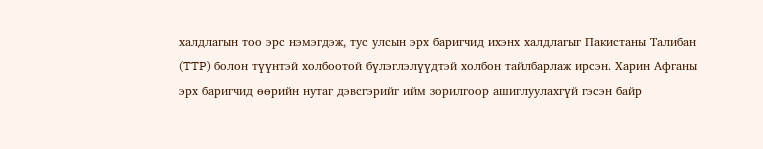халдлагын тоо эрс нэмэгдэж, тус улсын эрх баригчид ихэнх халдлагыг Пакистаны Талибан (TTP) болон түүнтэй холбоотой бүлэглэлүүдтэй холбон тайлбарлаж ирсэн. Харин Афганы эрх баригчид өөрийн нутаг дэвсгэрийг ийм зорилгоор ашиглуулахгүй гэсэн байр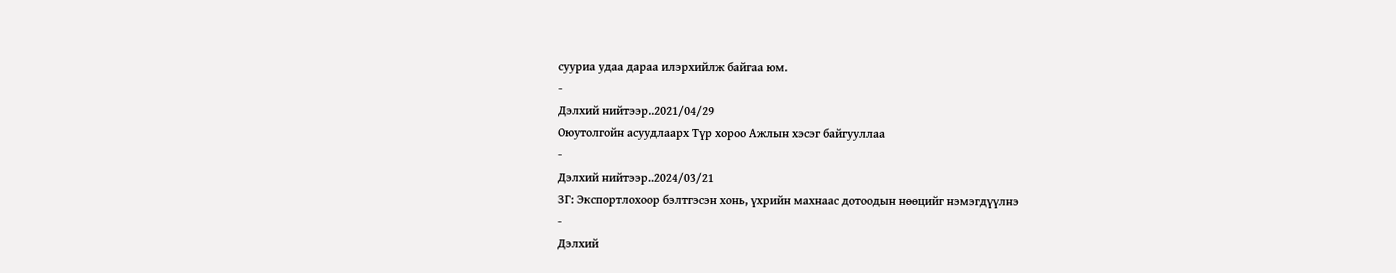сууриа удаа дараа илэрхийлж байгаа юм.
-
Дэлхий нийтээр..2021/04/29
Оюутолгойн асуудлаарх Түр хороо Ажлын хэсэг байгууллаа
-
Дэлхий нийтээр..2024/03/21
ЗГ: Экспортлохоор бэлтгэсэн хонь, үхрийн махнаас дотоодын нөөцийг нэмэгдүүлнэ
-
Дэлхий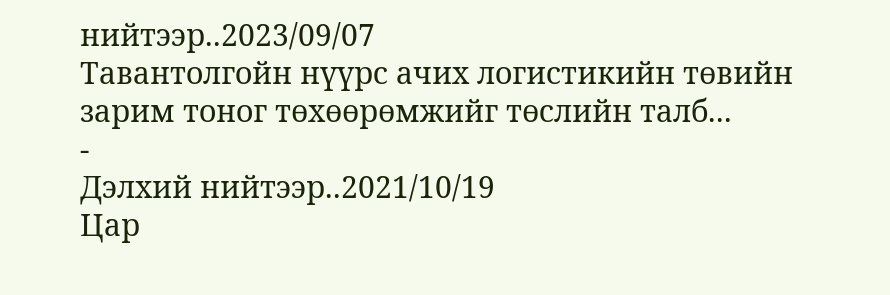нийтээр..2023/09/07
Тавантолгойн нүүрс ачих логистикийн төвийн зарим тоног төхөөрөмжийг төслийн талб...
-
Дэлхий нийтээр..2021/10/19
Цар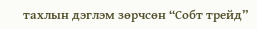тахлын дэглэм зөрчсөн “Собт трейд”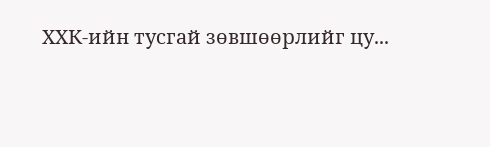ХХК-ийн тусгай зөвшөөрлийг цу...